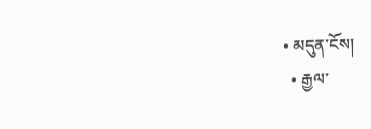• མདུན་ངོས།
  • རྒྱལ་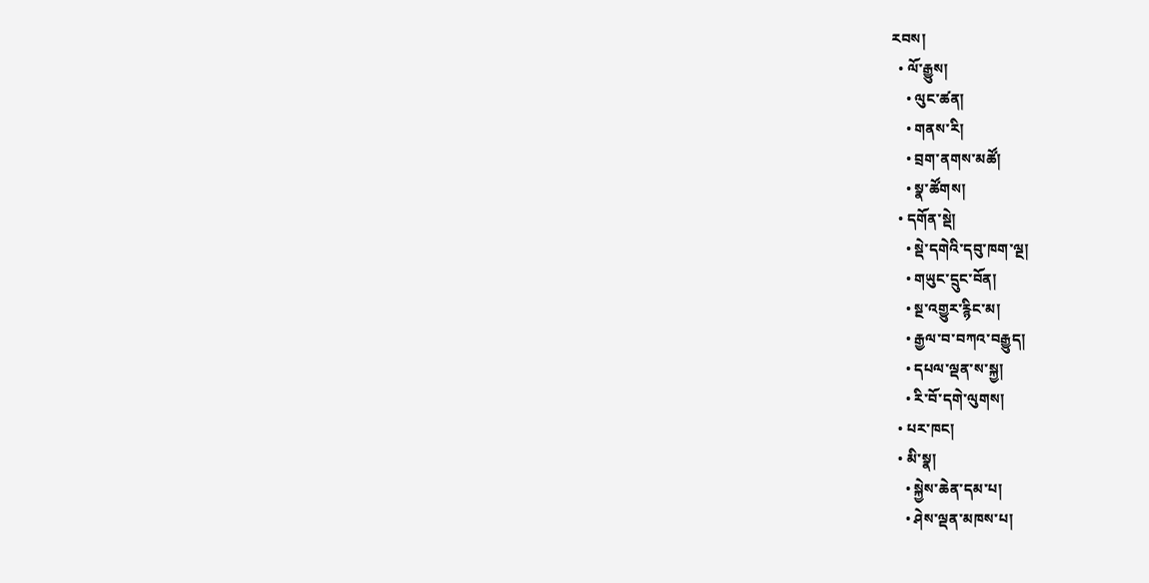རབས།
  • ལོ་རྒྱུས།
    • ལུང་ཚན།
    • གནས་རི།
    • བྲག་ནགས་མཚོ།
    • སྣ་ཚོགས།
  • དགོན་སྡེ།
    • སྡེ་དགེའི་དབུ་ཁག་ལྔ།
    • གཡུང་དྲུང་བོན།
    • སྔ་འགྱུར་རྙིང་མ།
    • རྒྱལ་བ་བཀའ་བརྒྱུད།
    • དཔལ་ལྡན་ས་སྐྱ།
    • རི་བོ་དགེ་ལུགས།
  • པར་ཁང།
  • མི་སྣ།
    • སྐྱེས་ཆེན་དམ་པ།
    • ཤེས་ལྡན་མཁས་པ།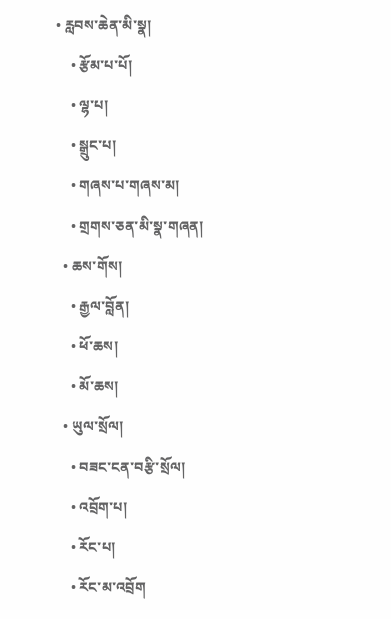• རླབས་ཆེན་མི་སྣ།
    • རྩོམ་པ་པོ།
    • ལྷ་པ།
    • སྒྲུང་པ།
    • གཞས་པ་གཞས་མ།
    • གྲགས་ཅན་མི་སྣ་གཞན།
  • ཆས་གོས།
    • རྒྱལ་བློན།
    • ཕོ་ཆས།
    • མོ་ཆས།
  • ཡུལ་སྲོལ།
    • བཟང་ངན་བརྩི་སྲོལ།
    • འབྲོག་པ།
    • རོང་པ།
    • རོང་མ་འབྲོག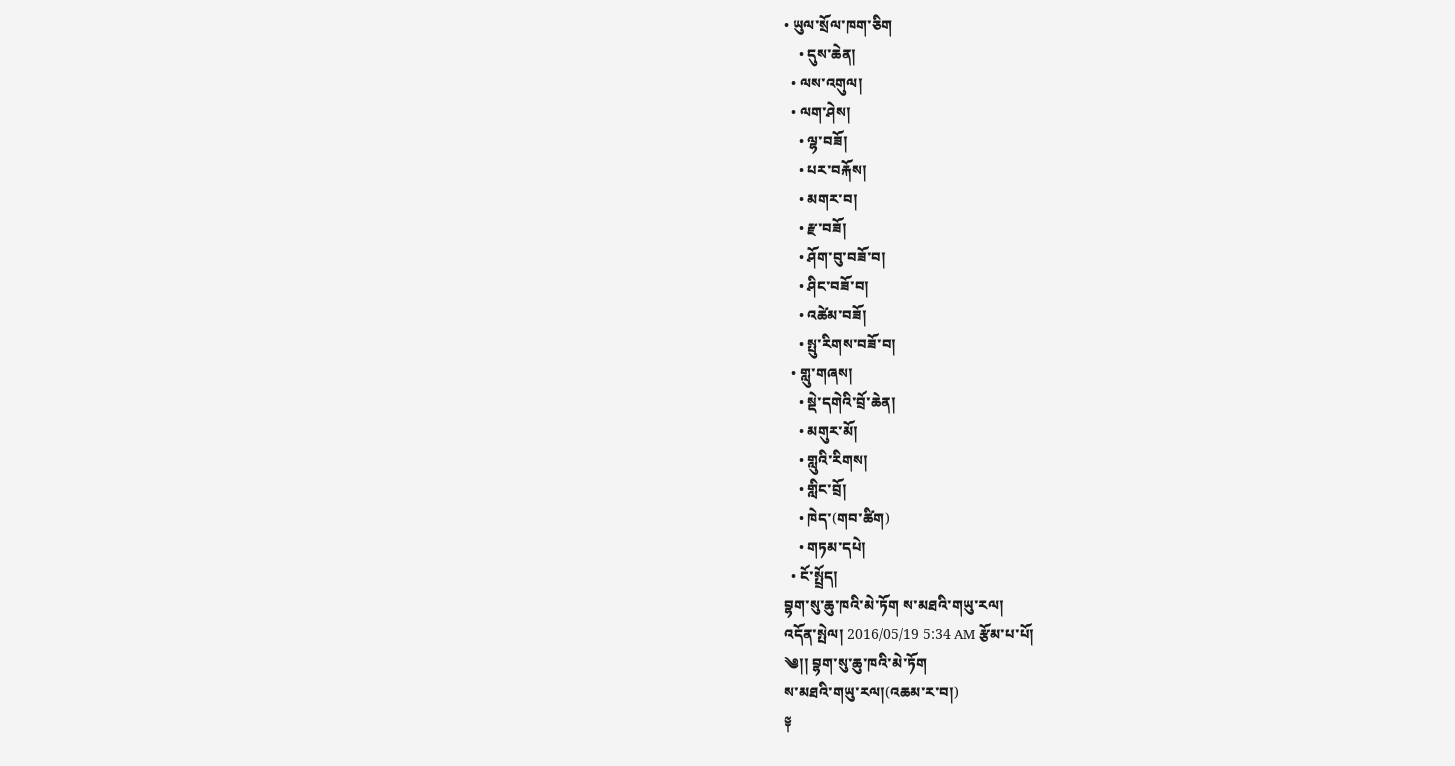• ཡུལ་སྲོལ་ཁག་ཅིག
    • དུས་ཆེན།
  • ལས་འགུལ།
  • ལག་ཤེས།
    • ལྷ་བཟོ།
    • པར་བརྐོས།
    • མགར་བ།
    • རྫ་བཟོ།
    • ཤོག་བུ་བཟོ་བ།
    • ཤིང་བཟོ་བ།
    • འཚེམ་བཟོ།
    • སྤུ་རིགས་བཟོ་བ།
  • གླུ་གཞས།
    • སྡེ་དགེའི་བྲོ་ཆེན།
    • མགུར་མོ།
    • གླུའི་རིགས།
    • གླིང་བྲོ།
    • ཁེད་(གབ་ཚིག)
    • གཏམ་དཔེ།
  • ངོ་སྤྲོད།
བྷག་སུ་ཆུ་ཁའི་མེ་ཏོག ས་མཐའི་གཡུ་རལ།
འདོན་སྤེལ། 2016/05/19 5:34 AM རྩོམ་པ་པོ།
༄།། བྷག་སུ་ཆུ་ཁའི་མེ་ཏོག
ས་མཐའི་གཡུ་རལ།(འཆམ་ར་བ།)
༈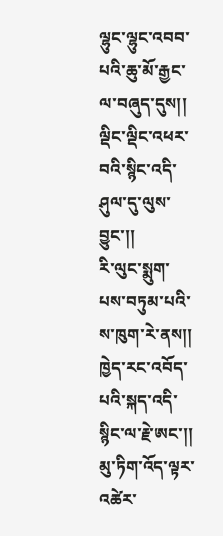ལྷུང་ལྷུང་འབབ་པའི་ཆུ་མོ་རྒྱང་ལ་བཞུད་དུས།།
ལྡིང་ལྡིང་འཕར་བའི་སྙིང་འདི་ཤུལ་དུ་ལུས་བྱུང་།།
རི་ལུང་སྨུག་པས་བཏུམ་པའི་ས་ཁུག་རེ་ནས།།
ཁྱེད་རང་འབོད་པའི་སྐད་འདི་སྙིང་ལ་རྗེ་ཨང་།།
མུ་ཏིག་འོད་ལྟར་འཚེར་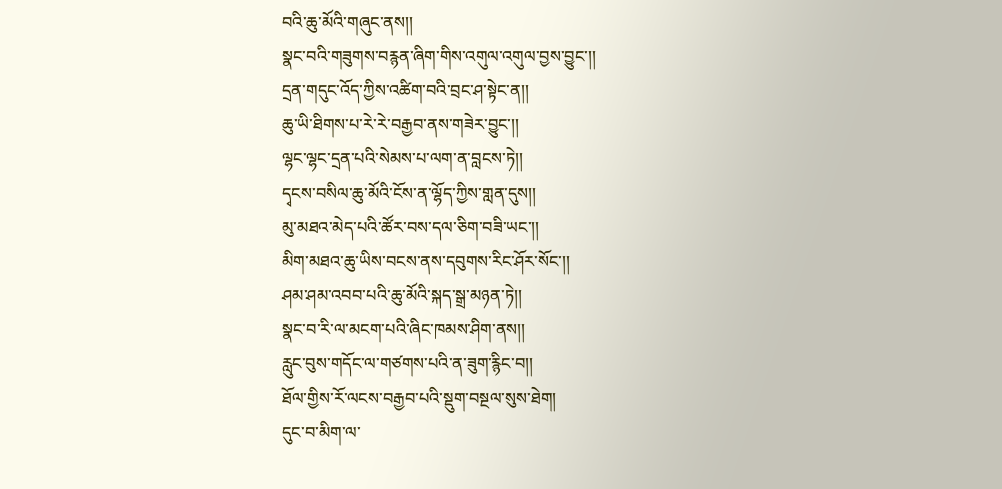བའི་ཆུ་མོའི་གཞུང་ནས།།
སྣང་བའི་གཟུགས་བརྙན་ཞིག་གིས་འགུལ་འགུལ་བྱས་བྱུང་།།
དྲན་གདུང་འོད་ཀྱིས་འཚིག་བའི་བྲང་ཤ་སྟེང་ན།།
ཆུ་ཡི་ཐིགས་པ་རེ་རེ་བརྒྱབ་ནས་གཟེར་བྱུང་།།
ལྷང་ལྷང་དྲན་པའི་སེམས་པ་ལག་ན་བླངས་ཏེ།།
དྭངས་བསིལ་ཆུ་མོའི་ངོས་ན་ལྷོད་ཀྱིས་གླན་དུས།།
མུ་མཐའ་མེད་པའི་ཚོར་བས་དལ་ཅིག་བཟི་ཡང་།།
མིག་མཐའ་ཆུ་ཡིས་བངས་ནས་དབུགས་རིང་ཤོར་སོང་།།
ཤམ་ཤམ་འབབ་པའི་ཆུ་མོའི་སྐད་སྒྲ་མཉན་ཏེ།།
སྣང་བ་རི་ལ་མངག་པའི་ཞིང་ཁམས་ཤིག་ནས།།
རླུང་བུས་གདོང་ལ་གཙགས་པའི་ན་ཟུག་རྙིང་བ།།
ཐོལ་གྱིས་རོ་ལངས་བརྒྱབ་པའི་སྡུག་བསྔལ་སུས་ཐེག།
དུང་བ་མིག་ལ་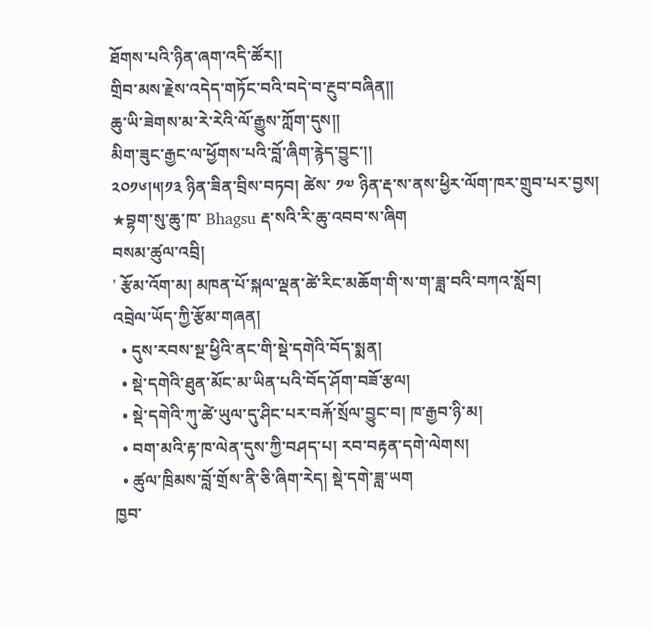ཐོགས་པའི་ཉིན་ཞག་འདི་ཚོར།།
གྲིབ་མས་རྗེས་འདེད་གཏོང་བའི་བདེ་བ་རྔུབ་བཞིན།།
ཆུ་ཡི་ཟེགས་མ་རེ་རེའི་ལོ་རྒྱུས་ཀློག་དུས།།
མིག་ཟུང་རྒྱང་ལ་ཕྱོགས་པའི་བློ་ཞིག་རྙེད་བྱུང་།།
༢༠༡༦།༥།༡༣ ཉིན་ཟིན་བྲིས་བཏབ། ཚེས་ ༡༧ ཉིན་རྡ་ས་ནས་ཕྱིར་ལོག་ཁར་གྲུབ་པར་བྱས།
★བྷག་སུ་ཆུ་ཁ་ Bhagsu རྡ་སའི་རི་ཆུ་འབབ་ས་ཞིག
བསམ་ཚུལ་འབྲི།
' རྩོམ་འོག་མ། མཁན་པོ་སྐལ་ལྡན་ཚེ་རིང་མཆོག་གི་ས་ག་ཟླ་བའི་བཀའ་སློབ།
འབྲེལ་ཡོད་ཀྱི་རྩོམ་གཞན།
  • དུས་རབས་སྔ་ཕྱིའི་ནང་གི་སྡེ་དགེའི་བོད་སྨན།
  • སྡེ་དགེའི་ཐུན་མོང་མ་ཡིན་པའི་བོད་ཤོག་བཟོ་རྩལ།
  • སྡེ་དགེའི་ཀུ་ཚེ་ཡུལ་དུ་ཤིང་པར་བརྐོ་སྲོལ་བྱུང་བ། ཁ་རྒྱབ་ཉི་མ།
  • བག་མའི་རྟ་ཁ་ལེན་དུས་ཀྱི་བཤད་པ། རབ་བརྟན་དགེ་ལེགས།
  • ཚུལ་ཁྲིམས་བློ་གྲོས་ནི་ཅི་ཞིག་རེད། སྡེ་དགེ་ཟླ་ཡག
ཁྱབ་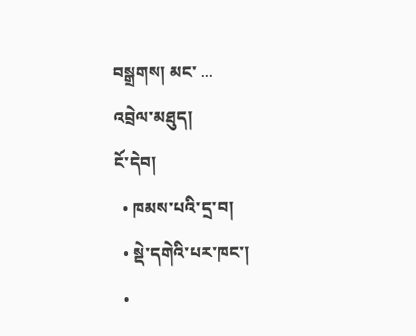བསྒྲགས། མང་ ...
འབྲེལ་མཐུད།
ངོ་དེབ།
  • ཁམས་པའི་དྲ་བ།
  • སྡེ་དགེའི་པར་ཁང་།
  •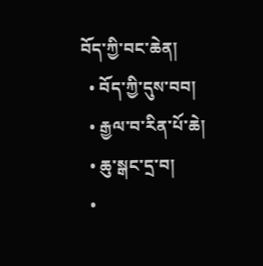བོད་ཀྱི་བང་ཆེན།
  • བོད་ཀྱི་དུས་བབ།
  • རྒྱལ་བ་རིན་པོ་ཆེ།
  • ཆུ་སྒང་དྲ་བ།
  •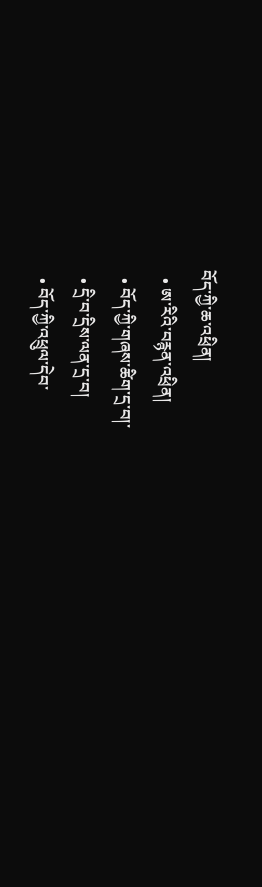བོད་ཀྱི་ཆ་འཕྲིན།
  • ཨ་རིའི་བརྙན་འཕྲིན།
  • བོད་ཀྱི་གཞས་ཚིག་དྲ་བ།་
  • དྲི་བ་དྲིས་ལན་དྲ་བ།
  • བོད་ཀྱི་འཕྲུལ་དེབ་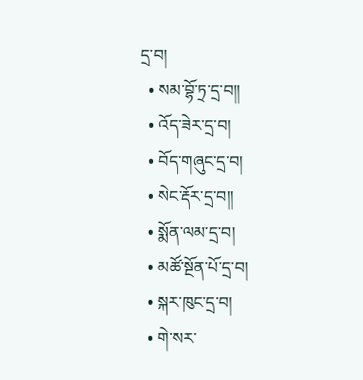དྲ་བ།
  • སམ་བྷོ་ཏྲ་དྲ་བ།།
  • འོད་ཟེར་དྲ་བ།
  • བོད་གཞུང་དྲ་བ།
  • སེང་རྡོར་དྲ་བ།།
  • སྨོན་ལམ་དྲ་བ།
  • མཚོ་སྔོན་པོ་དྲ་བ།
  • སྐར་ཁུང་དྲ་བ།
  • གེ་སར་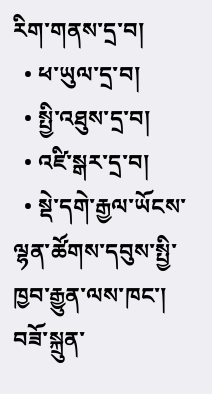རིག་གནས་དྲ་བ།
  • ཕ་ཡུལ་དྲ་བ།
  • སྤྱི་འཐུས་དྲ་བ།
  • འཛི་སྒར་དྲ་བ།
  • སྡེ་དགེ་རྒྱལ་ཡོངས་ལྷན་ཚོགས་དབུས་སྤྱི་ཁྱབ་རྒྱུན་ལས་ཁང་།
བཟོ་སྐྲུན་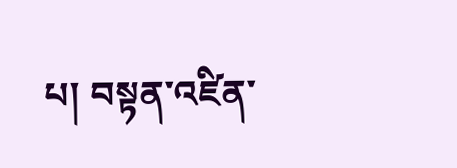པ། བསྟན་འཛིན་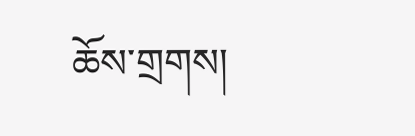ཆོས་གྲགས།